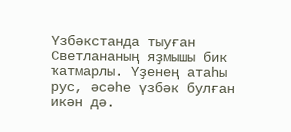Үзбәкстанда тыуған Светлананың яҙмышы бик ҡатмарлы. Үҙенең атаһы рус, әсәһе үзбәк булған икән дә.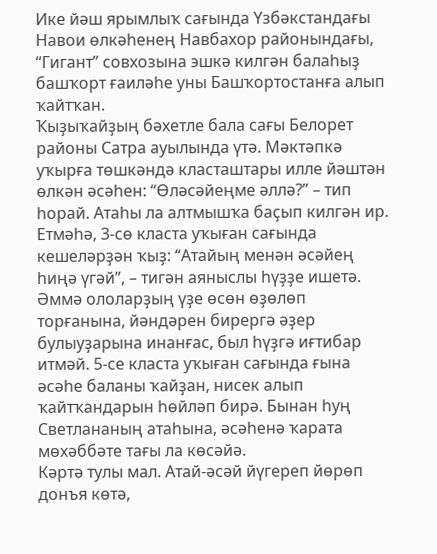Ике йәш ярымлыҡ сағында Үзбәкстандағы Навои өлкәһенең Навбахор районындағы, “Гигант” совхозына эшкә килгән балаһыҙ башҡорт ғаиләһе уны Башҡортостанға алып ҡайтҡан.
Ҡыҙыҡайҙың бәхетле бала сағы Белорет районы Сатра ауылында үтә. Мәктәпкә уҡырға төшкәндә класташтары илле йәштән өлкән әсәһен: “Өләсәйеңме әллә?” – тип һорай. Атаһы ла алтмышҡа баҫып килгән ир. Етмәһә, 3-сө класта уҡыған сағында кешеләрҙән ҡыҙ: “Атайың менән әсәйең һиңә үгәй”, – тигән аяныслы һүҙҙе ишетә. Әммә ололарҙың үҙе өсөн өҙөлөп торғанына, йәндәрен бирергә әҙер булыуҙарына инанғас, был һүҙгә иғтибар итмәй. 5-се класта уҡыған сағында ғына әсәһе баланы ҡайҙан, нисек алып ҡайтҡандарын һөйләп бирә. Бынан һуң Светлананың атаһына, әсәһенә ҡарата мөхәббәте тағы ла көсәйә.
Кәртә тулы мал. Атай-әсәй йүгереп йөрөп донъя көтә,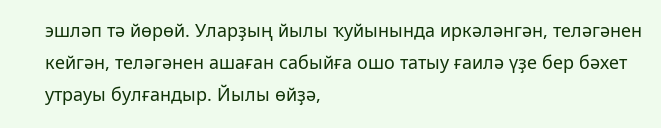эшләп тә йөрөй. Уларҙың йылы ҡуйынында иркәләнгән, теләгәнен кейгән, теләгәнен ашаған сабыйға ошо татыу ғаилә үҙе бер бәхет утрауы булғандыр. Йылы өйҙә,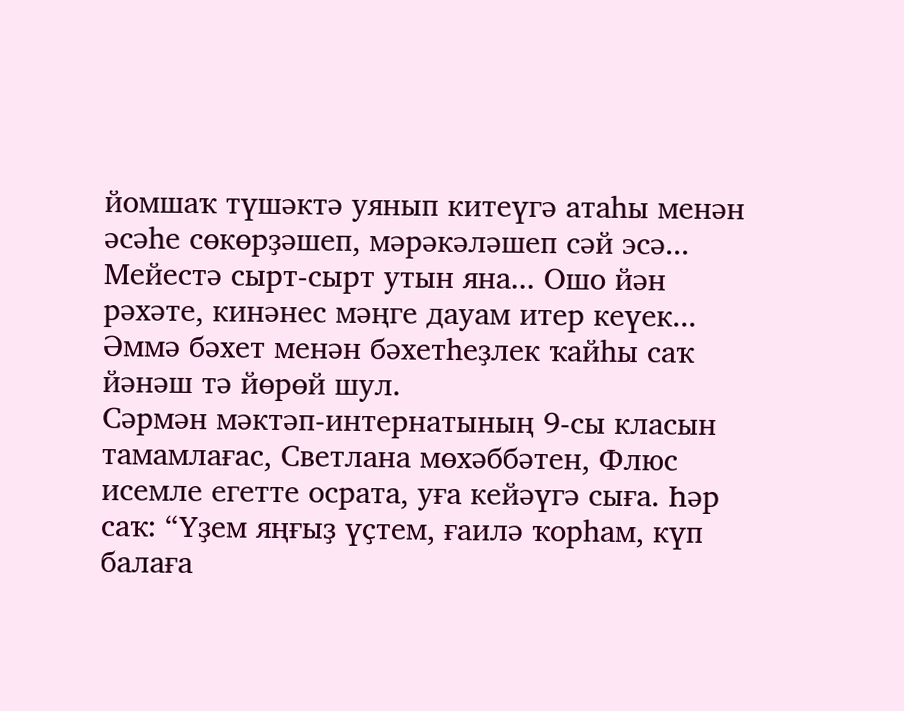йомшаҡ түшәктә уянып китеүгә атаһы менән әсәһе сөкөрҙәшеп, мәрәкәләшеп сәй эсә... Мейестә сырт-сырт утын яна... Ошо йән рәхәте, кинәнес мәңге дауам итер кеүек... Әммә бәхет менән бәхетһеҙлек ҡайһы саҡ йәнәш тә йөрөй шул.
Сәрмән мәктәп-интернатының 9-сы класын тамамлағас, Светлана мөхәббәтен, Флюс исемле егетте осрата, уға кейәүгә сыға. Һәр саҡ: “Үҙем яңғыҙ үҫтем, ғаилә ҡорһам, күп балаға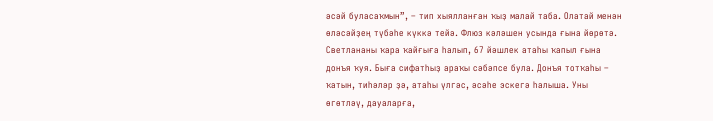әсәй буласаҡмын”, – тип хыялланған ҡыҙ малай таба. Олатай менән өләсәйҙең түбәһе күккә тейә. Флюз кәләшен усында ғына йөрөтә.
Светлананы ҡара ҡайғыға һалып, 67 йәшлек атаһы ҡапыл ғына донъя ҡуя. Быға сифатһыҙ араҡы сәбәпсе була. Донъя тотҡаһы – ҡатын, тиһәләр ҙә, атаһы үлгәс, әсәһе эскегә һалыша. Уны өгөтләү, дауаларға,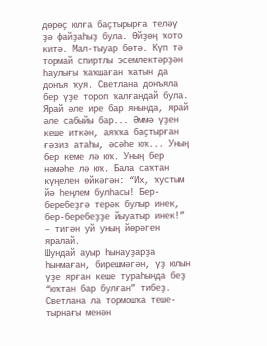дөрөҫ юлға баҫтырырға теләү ҙә файҙаһыҙ була. Өйҙөң ҡото китә. Мал-тыуар бөтә. Күп тә тормай спиртлы эсемлектәрҙән һаулығы ҡаҡшаған ҡатын да донъя ҡуя. Светлана донъяла бер үҙе тороп ҡалғандай була. Ярай әле ире бар янында, ярай әле сабыйы бар... Әммә үҙен кеше иткән, аяҡҡа баҫтырған ғәзиз атаһы, әсәһе юҡ... Уның бер кеме лә юҡ. Уның бер нәмәһе лә юҡ. Бала саҡтан күңелен өйкәгән: “Их, ҡустым йә һеңлем булһасы! Бер-беребеҙгә терәк булыр инек, бер-беребеҙҙе йыуатыр инек!” – тигән уй уның йөрәген яралай.
Шундай ауыр һынауҙарҙа һынмаған, бирешмәгән, үҙ юлын үҙе ярған кеше тураһында беҙ “юҡтан бар булған” тибеҙ. Светлана ла тормошҡа теше-тырнағы менән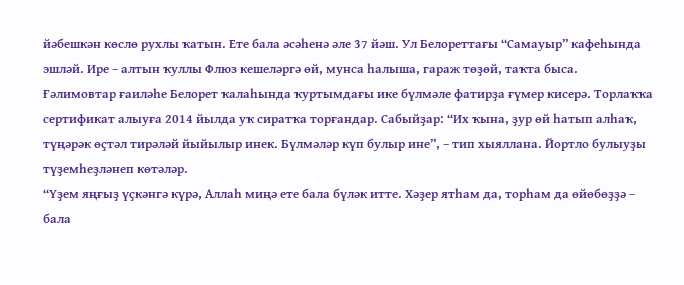йәбешкән көслө рухлы ҡатын. Ете бала әсәһенә әле 37 йәш. Ул Белореттағы “Самауыр” кафеһында эшләй. Ире – алтын ҡуллы Флюз кешеләргә өй, мунса һалыша, гараж төҙөй, таҡта быса.
Ғәлимовтар ғаиләһе Белорет ҡалаһында ҡуртымдағы ике бүлмәле фатирҙа ғүмер кисерә. Торлаҡҡа сертификат алыуға 2014 йылда уҡ сиратҡа торғандар. Сабыйҙар: “Их ҡына, ҙур өй һатып алһаҡ, түңәрәк өҫтәл тирәләй йыйылыр инек. Бүлмәләр күп булыр ине”, – тип хыяллана. Йортло булыуҙы түҙемһеҙләнеп көтәләр.
“Үҙем яңғыҙ үҫкәнгә күрә, Аллаһ миңә ете бала бүләк итте. Хәҙер ятһам да, торһам да өйөбөҙҙә – бала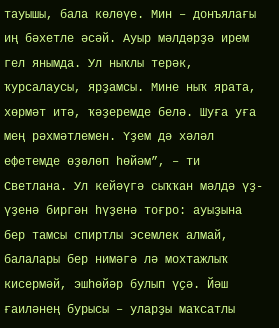тауышы, бала көлөүе. Мин – донъялағы иң бәхетле әсәй. Ауыр мәлдәрҙә ирем гел янымда. Ул ныҡлы терәк, ҡурсалаусы, ярҙамсы. Мине ныҡ ярата, хөрмәт итә, ҡәҙеремде белә. Шуға уға мең рәхмәтлемен. Үҙем дә хәләл ефетемде өҙөлөп һөйәм”, – ти Светлана. Ул кейәүгә сыҡҡан мәлдә үҙ-үҙенә биргән һүҙенә тоғро: ауыҙына бер тамсы спиртлы эсемлек алмай, балалары бер нимәгә лә мохтажлыҡ кисермәй, эшһөйәр булып үҫә. Йәш ғаиләнең бурысы – уларҙы маҡсатлы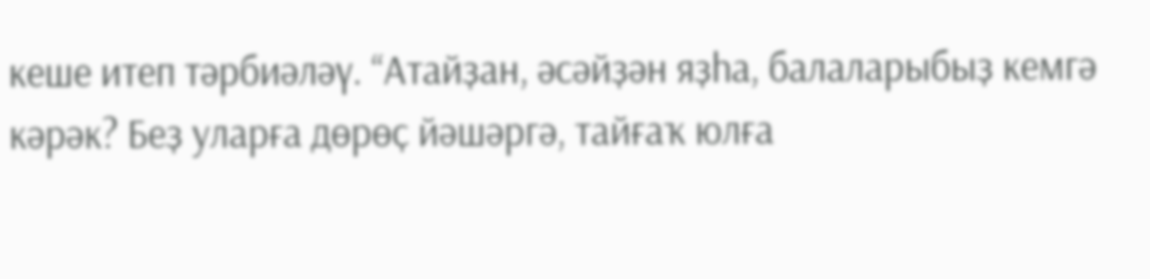кеше итеп тәрбиәләү. “Атайҙан, әсәйҙән яҙһа, балаларыбыҙ кемгә кәрәк? Беҙ уларға дөрөҫ йәшәргә, тайғаҡ юлға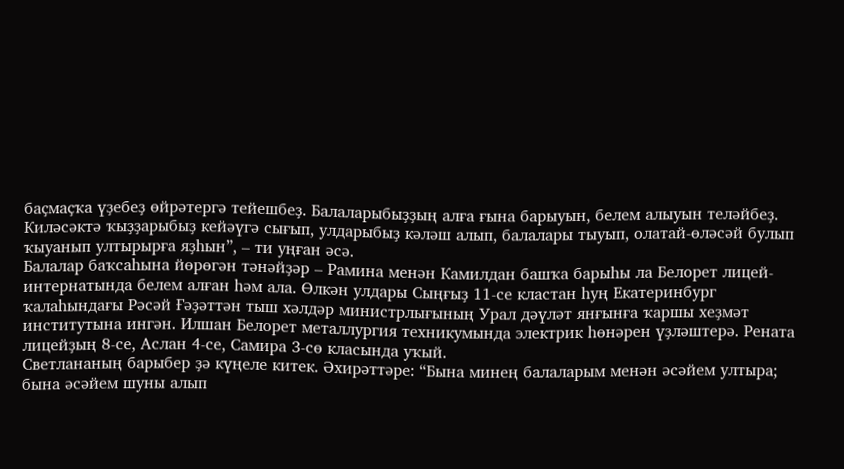баҫмаҫҡа үҙебеҙ өйрәтергә тейешбеҙ. Балаларыбыҙҙың алға ғына барыуын, белем алыуын теләйбеҙ. Киләсәктә ҡыҙҙарыбыҙ кейәүгә сығып, улдарыбыҙ кәләш алып, балалары тыуып, олатай-өләсәй булып ҡыуанып ултырырға яҙһын”, – ти уңған әсә.
Балалар баҡсаһына йөрөгән тәнәйҙәр – Рамина менән Камилдан башҡа барыһы ла Белорет лицей-интернатында белем алған һәм ала. Өлкән улдары Сыңғыҙ 11-се кластан һуң Екатеринбург ҡалаһындағы Рәсәй Ғәҙәттән тыш хәлдәр министрлығының Урал дәүләт янғынға ҡаршы хеҙмәт институтына ингән. Илшан Белорет металлургия техникумында электрик һөнәрен үҙләштерә. Рената лицейҙың 8-се, Аслан 4-се, Самира 3-сө класында уҡый.
Светлананың барыбер ҙә күңеле китек. Әхирәттәре: “Бына минең балаларым менән әсәйем ултыра; бына әсәйем шуны алып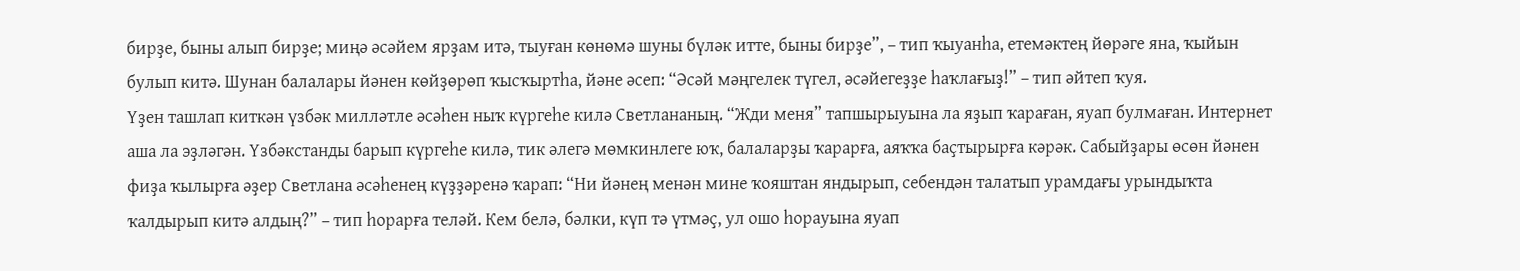бирҙе, быны алып бирҙе; миңә әсәйем ярҙам итә, тыуған көнөмә шуны бүләк итте, быны бирҙе”, – тип ҡыуанһа, етемәктең йөрәге яна, ҡыйын булып китә. Шунан балалары йәнен көйҙөрөп ҡысҡыртһа, йәне әсеп: “Әсәй мәңгелек түгел, әсәйегеҙҙе һаҡлағыҙ!” – тип әйтеп ҡуя.
Үҙен ташлап киткән үзбәк милләтле әсәһен ныҡ күргеһе килә Светлананың. “Жди меня” тапшырыуына ла яҙып ҡараған, яуап булмаған. Интернет аша ла эҙләгән. Үзбәкстанды барып күргеһе килә, тик әлегә мөмкинлеге юҡ, балаларҙы ҡарарға, аяҡҡа баҫтырырға кәрәк. Сабыйҙары өсөн йәнен фиҙа ҡылырға әҙер Светлана әсәһенең күҙҙәренә ҡарап: “Ни йәнең менән мине ҡояштан яндырып, себендән талатып урамдағы урындыҡта ҡалдырып китә алдың?” – тип һорарға теләй. Кем белә, бәлки, күп тә үтмәҫ, ул ошо һорауына яуап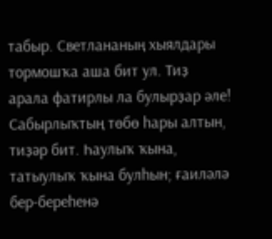табыр. Светлананың хыялдары тормошҡа аша бит ул. Тиҙ арала фатирлы ла булырҙар әле! Сабырлыҡтың төбө һары алтын, тиҙәр бит. Һаулыҡ ҡына, татыулыҡ ҡына булһын; ғаиләлә бер-береһенә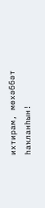ихтирам, мөхәббәт һаҡланһын!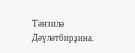Тәнзилә Дәүләтбирҙина.